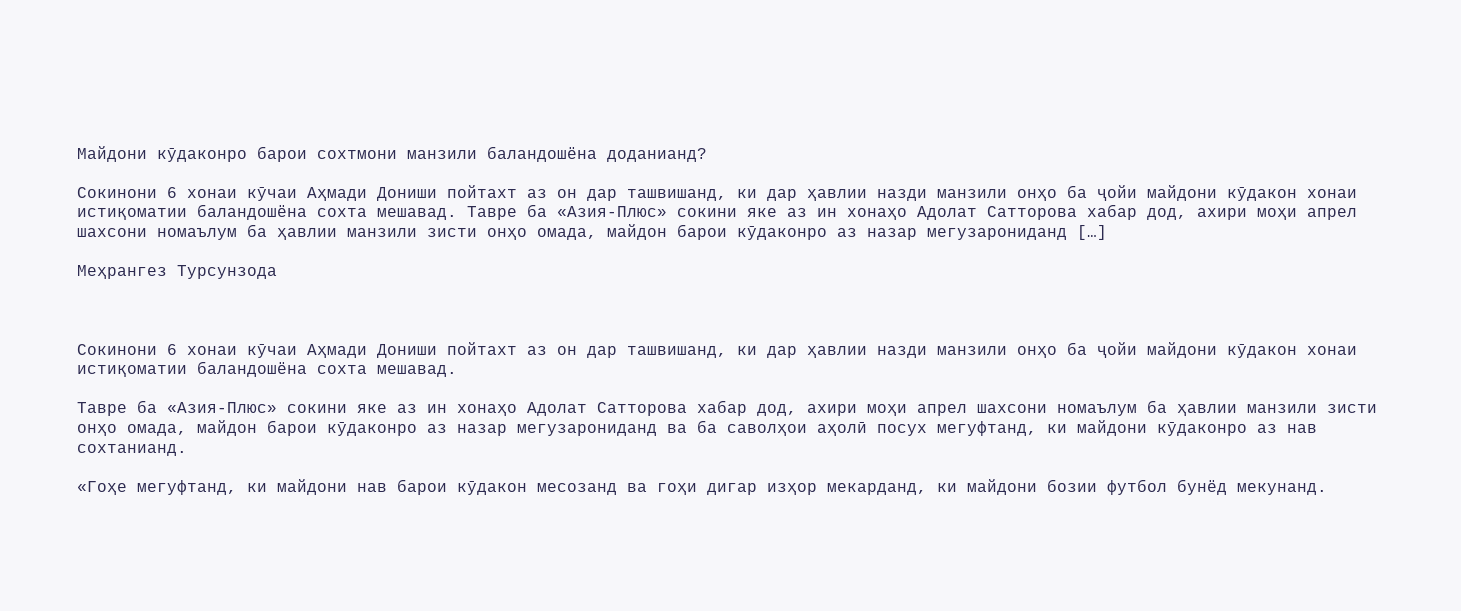Майдони кӯдаконро барои сохтмони манзили баландошёна доданианд?

Сокинони 6 хонаи кӯчаи Аҳмади Дониши пойтахт аз он дар ташвишанд, ки дар ҳавлии назди манзили онҳо ба ҷойи майдони кӯдакон хонаи истиқоматии баландошёна сохта мешавад. Тавре ба «Азия-Плюс» сокини яке аз ин хонаҳо Адолат Сатторова хабар дод, ахири моҳи апрел шахсони номаълум ба ҳавлии манзили зисти онҳо омада, майдон барои кӯдаконро аз назар мегузарониданд […]

Меҳрангез Турсунзода



Сокинони 6 хонаи кӯчаи Аҳмади Дониши пойтахт аз он дар ташвишанд, ки дар ҳавлии назди манзили онҳо ба ҷойи майдони кӯдакон хонаи истиқоматии баландошёна сохта мешавад.

Тавре ба «Азия-Плюс» сокини яке аз ин хонаҳо Адолат Сатторова хабар дод, ахири моҳи апрел шахсони номаълум ба ҳавлии манзили зисти онҳо омада, майдон барои кӯдаконро аз назар мегузарониданд ва ба саволҳои аҳолӣ посух мегуфтанд, ки майдони кӯдаконро аз нав сохтанианд.

«Гоҳе мегуфтанд, ки майдони нав барои кӯдакон месозанд ва гоҳи дигар изҳор мекарданд, ки майдони бозии футбол бунёд мекунанд.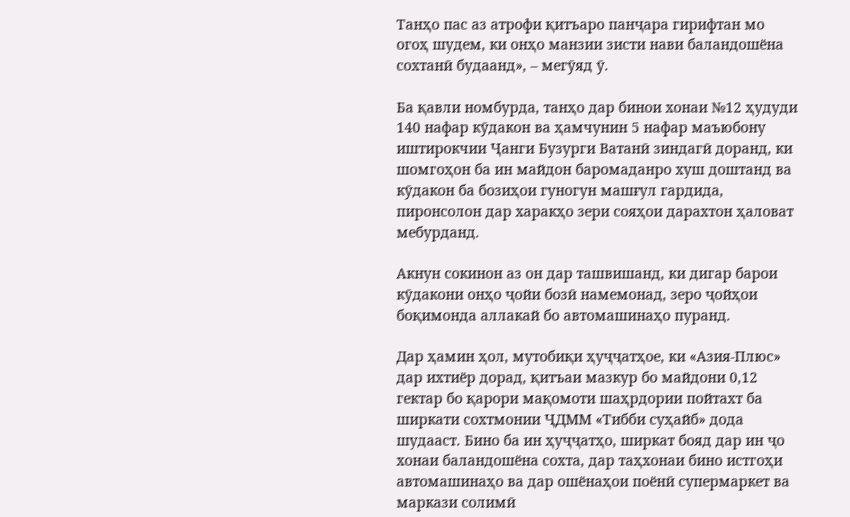Танҳо пас аз атрофи қитъаро панҷара гирифтан мо огоҳ шудем, ки онҳо манзии зисти нави баландошёна сохтанӣ будаанд», – мегӯяд ӯ.

Ба қавли номбурда, танҳо дар бинои хонаи №12 ҳудуди 140 нафар кӯдакон ва ҳамчунин 5 нафар маъюбону иштирокчии Ҷанги Бузурги Ватанӣ зиндагӣ доранд, ки шомгоҳон ба ин майдон баромаданро хуш доштанд ва кӯдакон ба бозиҳои гуногун машғул гардида, пиронсолон дар харакҳо зери сояҳои дарахтон ҳаловат мебурданд.

Акнун сокинон аз он дар ташвишанд, ки дигар барои кӯдакони онҳо ҷойи бозӣ намемонад, зеро ҷойҳои боқимонда аллакай бо автомашинаҳо пуранд.

Дар ҳамин ҳол, мутобиқи ҳуҷҷатҳое, ки «Азия-Плюс» дар ихтиёр дорад, қитъаи мазкур бо майдони 0,12 гектар бо қарори мақомоти шаҳрдории пойтахт ба ширкати сохтмонии ҶДММ «Тибби суҳайб» дода шудааст. Бино ба ин ҳуҷҷатҳо, ширкат бояд дар ин ҷо хонаи баландошёна сохта, дар таҳхонаи бино истгоҳи автомашинаҳо ва дар ошёнаҳои поёнӣ супермаркет ва маркази солимӣ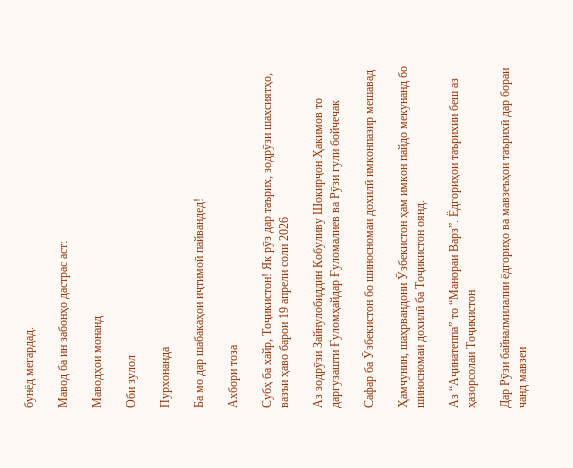бунёд мегардад.

Мавод ба ин забонҳо дастрас аст:

Маводҳои монанд

Оби зулол

Пурхонанда

Ба мо дар шабакаҳои иҷтимоӣ пайвандед!

Ахбори тоза

Субҳ ба хайр, Тоҷикистон! Як рӯз дар таърих, зодрӯзи шахсиятҳо, вазъи ҳаво барои 19 апрели соли 2026

Аз зодрӯзи Зайнулобиддин Кобуливу Шокирҷон Ҳакимов то даргузашти Ғуломҳайдар Ғуломалиев ва Рӯзи гули бойчечак

Сафар ба Ӯзбекистон бо шиносномаи дохилӣ имконпазир мешавад

Ҳамчунин, шаҳрвандони Ӯзбекистон ҳам имкон пайдо мекунанд бо шиносномаи дохилӣ ба Тоҷикистон оянд.

Аз “Аҷинатеппа” то “Манораи Варз”. Ёдгориҳои таърихии беш аз ҳазорсолаи Тоҷикистон

Дар Рӯзи байналмилалии ёдгориҳо ва мавзеъҳои таърихӣ дар бораи чанд мавзеи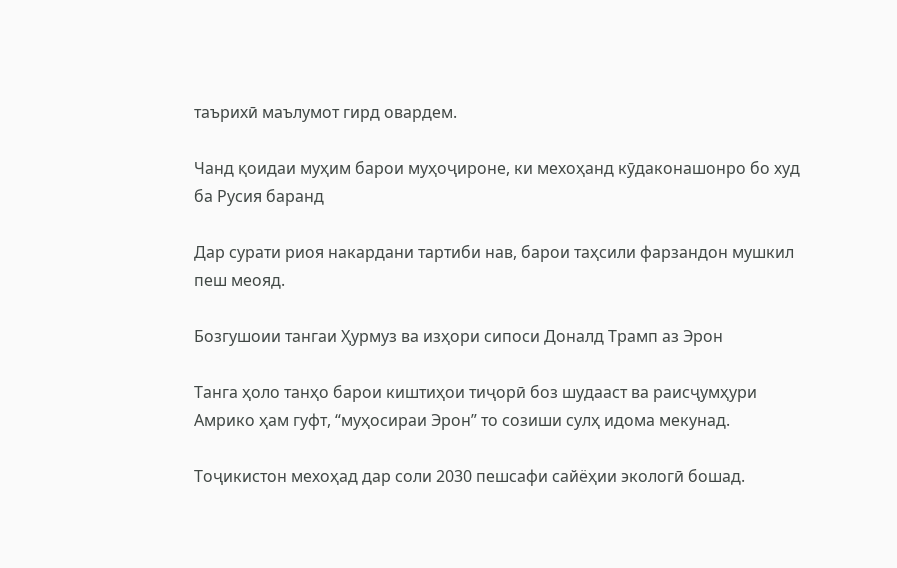таърихӣ маълумот гирд овардем.

Чанд қоидаи муҳим барои муҳоҷироне, ки мехоҳанд кӯдаконашонро бо худ ба Русия баранд

Дар сурати риоя накардани тартиби нав, барои таҳсили фарзандон мушкил пеш меояд.

Бозгушоии тангаи Ҳурмуз ва изҳори сипоси Доналд Трамп аз Эрон

Танга ҳоло танҳо барои киштиҳои тиҷорӣ боз шудааст ва раисҷумҳури Амрико ҳам гуфт, “муҳосираи Эрон” то созиши сулҳ идома мекунад.

Тоҷикистон мехоҳад дар соли 2030 пешсафи сайёҳии экологӣ бошад.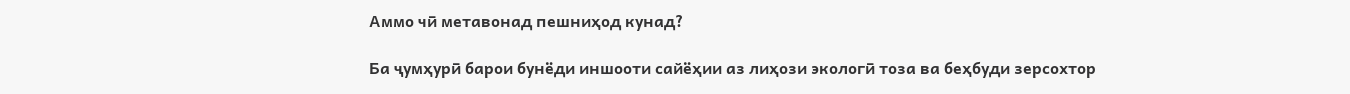Аммо чӣ метавонад пешниҳод кунад?

Ба ҷумҳурӣ барои бунёди иншооти сайёҳии аз лиҳози экологӣ тоза ва беҳбуди зерсохтор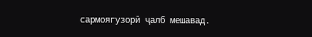сармоягузорӣ ҷалб мешавад.